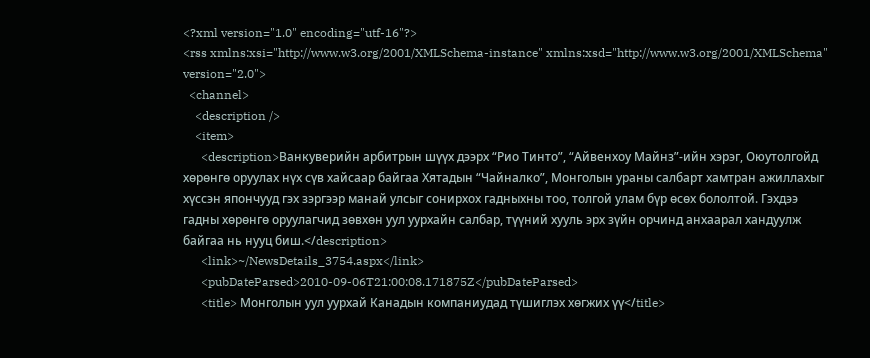<?xml version="1.0" encoding="utf-16"?>
<rss xmlns:xsi="http://www.w3.org/2001/XMLSchema-instance" xmlns:xsd="http://www.w3.org/2001/XMLSchema" version="2.0">
  <channel>
    <description />
    <item>
      <description>Ванкуверийн арбитрын шүүх дээрх “Рио Тинто”, “Айвенхоу Майнз”-ийн хэрэг, Оюутолгойд хөрөнгө оруулах нүх сүв хайсаар байгаа Хятадын “Чайналко”, Монголын ураны салбарт хамтран ажиллахыг хүссэн япончууд гэх зэргээр манай улсыг сонирхох гадныхны тоо, толгой улам бүр өсөх бололтой. Гэхдээ гадны хөрөнгө оруулагчид зөвхөн уул уурхайн салбар, түүний хууль эрх зүйн орчинд анхаарал хандуулж байгаа нь нууц биш.</description>
      <link>~/NewsDetails_3754.aspx</link>
      <pubDateParsed>2010-09-06T21:00:08.171875Z</pubDateParsed>
      <title> Монголын уул уурхай Канадын компаниудад түшиглэх хөгжих үү</title>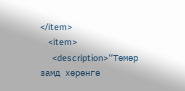</item>
    <item>
      <description>“Төмөр замд хөрөнгө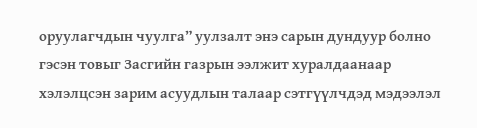оруулагчдын чуулга” уулзалт энэ сарын дундуур болно гэсэн товыг Засгийн газрын ээлжит хуралдаанаар хэлэлцсэн зарим асуудлын талаар сэтгүүлчдэд мэдээлэл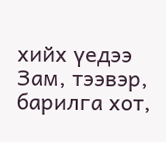хийх үедээ Зам, тээвэр, барилга хот,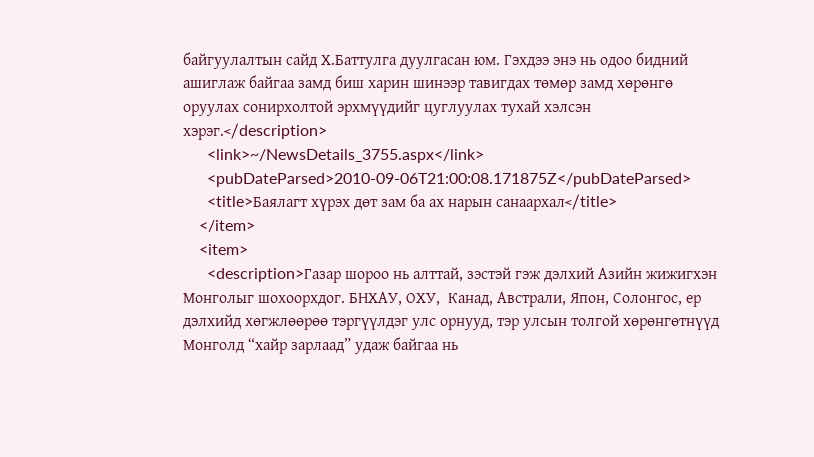байгуулалтын сайд Х.Баттулга дуулгасан юм. Гэхдээ энэ нь одоо бидний ашиглаж байгаа замд биш харин шинээр тавигдах төмөр замд хөрөнгө оруулах сонирхолтой эрхмүүдийг цуглуулах тухай хэлсэн хэрэг.</description>
      <link>~/NewsDetails_3755.aspx</link>
      <pubDateParsed>2010-09-06T21:00:08.171875Z</pubDateParsed>
      <title>Баялагт хүрэх дөт зам ба ах нарын санаархал</title>
    </item>
    <item>
      <description>Газар шороо нь алттай, зэстэй гэж дэлхий Азийн жижигхэн Монголыг шохоорхдог. БНХАУ, ОХУ,  Канад, Австрали, Япон, Солонгос, ер дэлхийд хөгжлөөрөө тэргүүлдэг улс орнууд, тэр улсын толгой хөрөнгөтнүүд Монголд “хайр зарлаад” удаж байгаа нь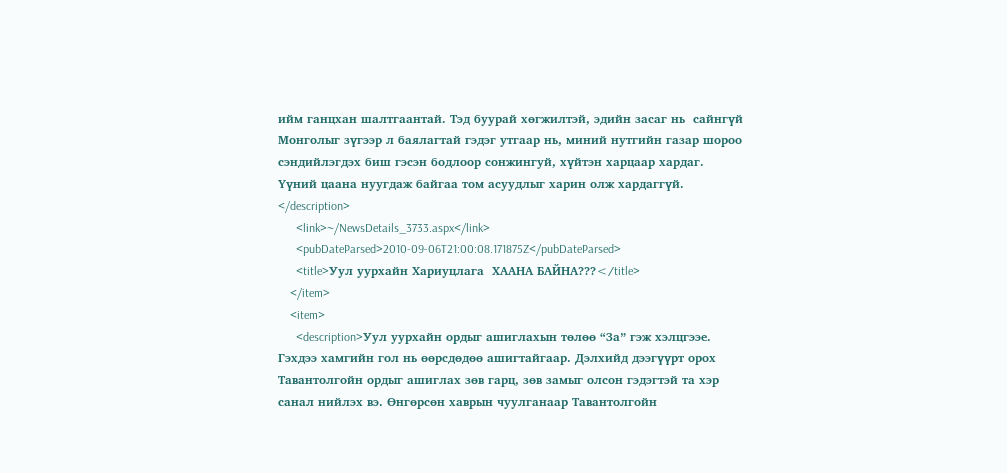ийм ганцхан шалтгаантай. Тэд буурай хөгжилтэй, эдийн засаг нь  сайнгүй Монголыг зүгээр л баялагтай гэдэг утгаар нь, миний нутгийн газар шороо сэндийлэгдэх биш гэсэн бодлоор сонжингуй, хүйтэн харцаар хардаг. Үүний цаана нуугдаж байгаа том асуудлыг харин олж хардаггүй.  </description>
      <link>~/NewsDetails_3733.aspx</link>
      <pubDateParsed>2010-09-06T21:00:08.171875Z</pubDateParsed>
      <title>Уул уурхайн Хариуцлага  ХААНА БАЙНА???</title>
    </item>
    <item>
      <description>Уул уурхайн ордыг ашиглахын төлөө “За” гэж хэлцгээе. Гэхдээ хамгийн гол нь өөрсдөдөө ашигтайгаар. Дэлхийд дээгүүрт орох Тавантолгойн ордыг ашиглах зөв гарц, зөв замыг олсон гэдэгтэй та хэр санал нийлэх вэ. Өнгөрсөн хаврын чуулганаар Тавантолгойн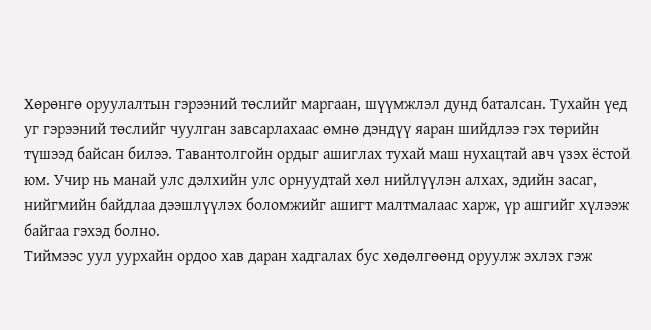Хөрөнгө оруулалтын гэрээний төслийг маргаан, шүүмжлэл дунд баталсан. Тухайн үед уг гэрээний төслийг чуулган завсарлахаас өмнө дэндүү яаран шийдлээ гэх төрийн түшээд байсан билээ. Тавантолгойн ордыг ашиглах тухай маш нухацтай авч үзэх ёстой юм. Учир нь манай улс дэлхийн улс орнуудтай хөл нийлүүлэн алхах, эдийн засаг, нийгмийн байдлаа дээшлүүлэх боломжийг ашигт малтмалаас харж, үр ашгийг хүлээж байгаа гэхэд болно.
Тиймээс уул уурхайн ордоо хав даран хадгалах бус хөдөлгөөнд оруулж эхлэх гэж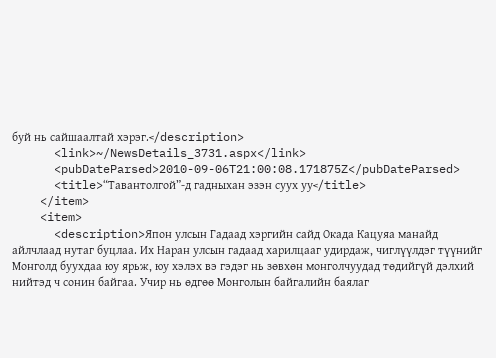буй нь сайшаалтай хэрэг.</description>
      <link>~/NewsDetails_3731.aspx</link>
      <pubDateParsed>2010-09-06T21:00:08.171875Z</pubDateParsed>
      <title>“Тавантолгой”-д гадныхан эзэн суух уу</title>
    </item>
    <item>
      <description>Япон улсын Гадаад хэргийн сайд Окада Кацуяа манайд айлчлаад нутаг буцлаа. Их Наран улсын гадаад харилцааг удирдаж, чиглүүлдэг түүнийг Монголд буухдаа юу ярьж, юу хэлэх вэ гэдэг нь зөвхөн монголчуудад төдийгүй дэлхий нийтэд ч сонин байгаа. Учир нь өдгөө Монголын байгалийн баялаг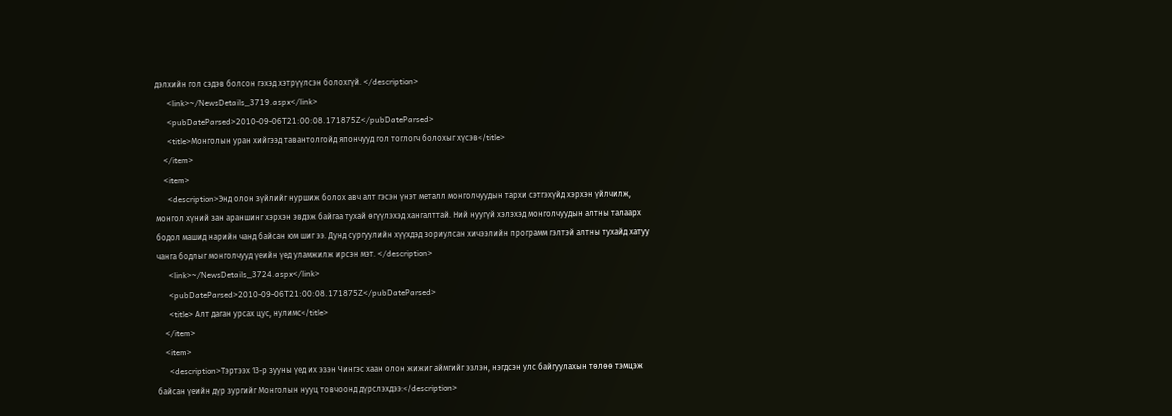дэлхийн гол сэдэв болсон гэхэд хэтрүүлсэн болохгүй. </description>
      <link>~/NewsDetails_3719.aspx</link>
      <pubDateParsed>2010-09-06T21:00:08.171875Z</pubDateParsed>
      <title>Монголын уран хийгээд тавантолгойд япончууд гол тоглогч болохыг хүсэв</title>
    </item>
    <item>
      <description>Энд олон зүйлийг нуршиж болох авч алт гэсэн үнэт металл монголчуудын тархи сэтгэхүйд хэрхэн үйлчилж, монгол хүний зан араншинг хэрхэн эвдэж байгаа тухай өгүүлэхэд хангалттай. Ний нуугүй хэлэхэд монголчуудын алтны талаарх бодол машид нарийн чанд байсан юм шиг ээ. Дунд сургуулийн хүүхдэд зориулсан хичээлийн программ гэлтэй алтны тухайд хатуу чанга бодлыг монголчууд үеийн үед уламжилж ирсэн мэт. </description>
      <link>~/NewsDetails_3724.aspx</link>
      <pubDateParsed>2010-09-06T21:00:08.171875Z</pubDateParsed>
      <title> Алт даган урсах цус, нулимс</title>
    </item>
    <item>
      <description>Тэртээх 13-р зууны үед их эзэн Чингэс хаан олон жижиг аймгийг эзлэн, нэгдсэн улс байгуулахын төлөө тэмцэж байсан үеийн дүр зургийг Монголын нууц товчоонд дүрслэхдээ:</description>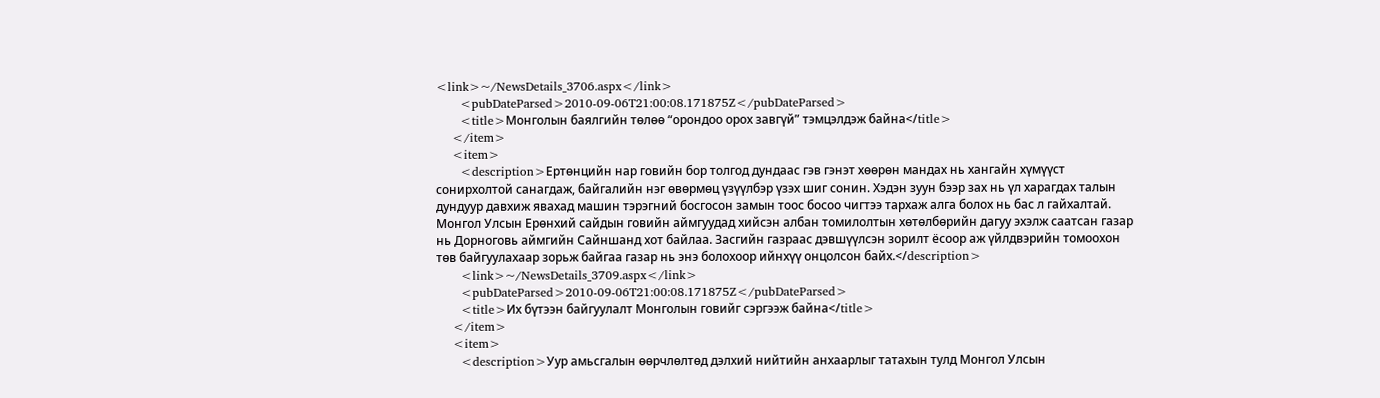<link>~/NewsDetails_3706.aspx</link>
      <pubDateParsed>2010-09-06T21:00:08.171875Z</pubDateParsed>
      <title>Монголын баялгийн төлөө “орондоо орох завгүй” тэмцэлдэж байна</title>
    </item>
    <item>
      <description>Ертөнцийн нар говийн бор толгод дундаас гэв гэнэт хөөрөн мандах нь хангайн хүмүүст сонирхолтой санагдаж, байгалийн нэг өвөрмөц үзүүлбэр үзэх шиг сонин. Хэдэн зуун бээр зах нь үл харагдах талын дундуур давхиж явахад машин тэрэгний босгосон замын тоос босоо чигтээ тархаж алга болох нь бас л гайхалтай. Монгол Улсын Ерөнхий сайдын говийн аймгуудад хийсэн албан томилолтын хөтөлбөрийн дагуу эхэлж саатсан газар нь Дорноговь аймгийн Сайншанд хот байлаа. Засгийн газраас дэвшүүлсэн зорилт ёсоор аж үйлдвэрийн томоохон төв байгуулахаар зорьж байгаа газар нь энэ болохоор ийнхүү онцолсон байх.</description>
      <link>~/NewsDetails_3709.aspx</link>
      <pubDateParsed>2010-09-06T21:00:08.171875Z</pubDateParsed>
      <title>Их бүтээн байгуулалт Монголын говийг сэргээж байна</title>
    </item>
    <item>
      <description>Уур амьсгалын өөрчлөлтөд дэлхий нийтийн анхаарлыг татахын тулд Монгол Улсын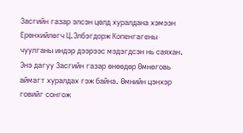Засгийн газар элсэн цөлд хуралдана хэмээн Ерөнхийлөгч Ц.Элбэгдорж Копенгагены чуулганы индэр дээрээс мэдэгдсэн нь саяхан. Энэ дагуу Засгийн газар өнөөдөр Өмнөговь аймагт хуралдах гэж байна. Өмнийн цэнхэр говийг сонгож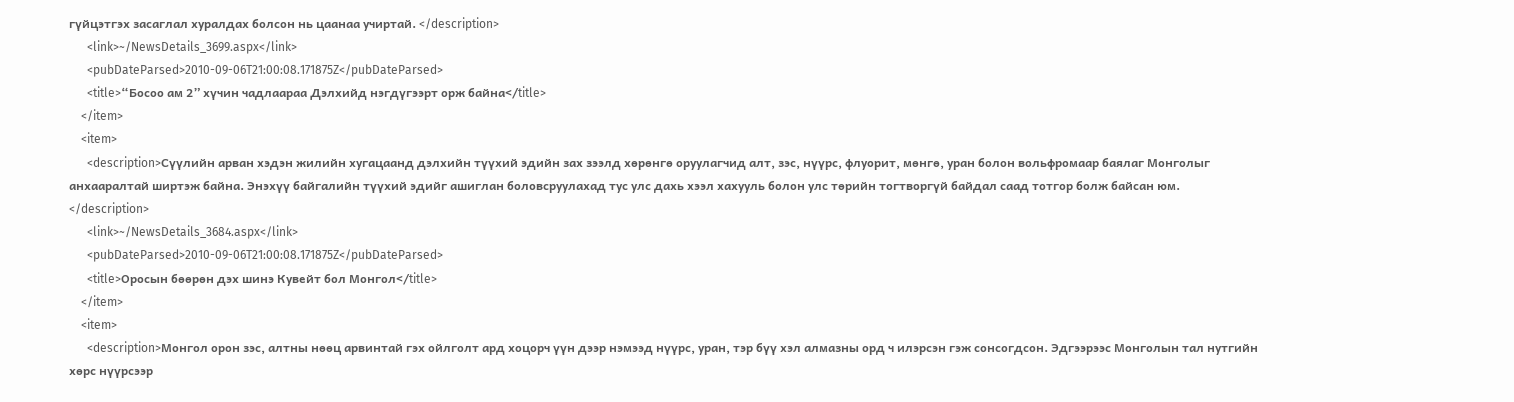гүйцэтгэх засаглал хуралдах болсон нь цаанаа учиртай. </description>
      <link>~/NewsDetails_3699.aspx</link>
      <pubDateParsed>2010-09-06T21:00:08.171875Z</pubDateParsed>
      <title>“Босоо ам 2” хүчин чадлаараа Дэлхийд нэгдүгээрт орж байна</title>
    </item>
    <item>
      <description>Сүүлийн арван хэдэн жилийн хугацаанд дэлхийн түүхий эдийн зах зээлд хөрөнгө оруулагчид алт, зэс, нүүрс, флуорит, мөнгө, уран болон вольфромаар баялаг Монголыг анхааралтай ширтэж байна. Энэхүү байгалийн түүхий эдийг ашиглан боловсруулахад тус улс дахь хээл хахууль болон улс төрийн тогтворгүй байдал саад тотгор болж байсан юм. </description>
      <link>~/NewsDetails_3684.aspx</link>
      <pubDateParsed>2010-09-06T21:00:08.171875Z</pubDateParsed>
      <title>Оросын бөөрөн дэх шинэ Кувейт бол Монгол</title>
    </item>
    <item>
      <description>Монгол орон зэс, алтны нөөц арвинтай гэх ойлголт ард хоцорч үүн дээр нэмээд нүүрс, уран, тэр бүү хэл алмазны орд ч илэрсэн гэж сонсогдсон. Эдгээрээс Монголын тал нутгийн хөрс нүүрсээр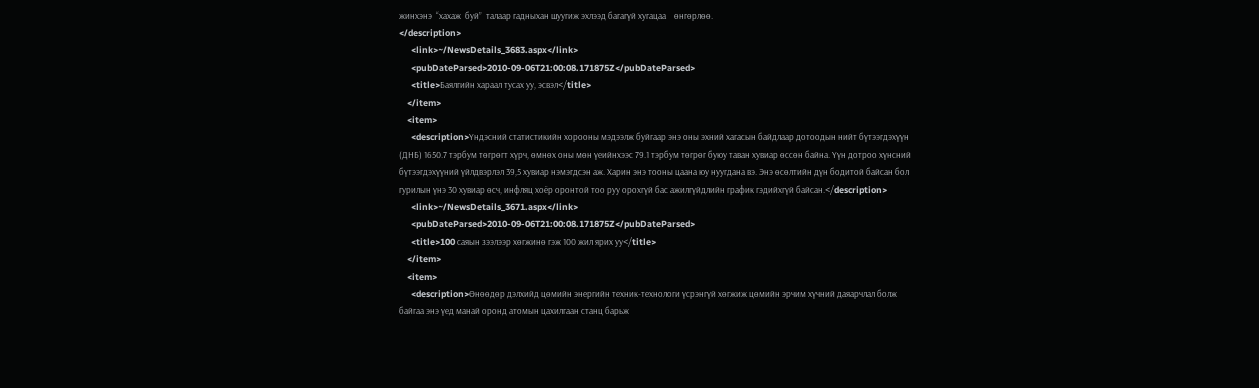жинхэнэ  “хахаж  буй”  талаар гадныхан шуугиж эхлээд багагүй хугацаа    өнгөрлөө.
</description>
      <link>~/NewsDetails_3683.aspx</link>
      <pubDateParsed>2010-09-06T21:00:08.171875Z</pubDateParsed>
      <title>Баялгийн хараал тусах уу, эсвэл</title>
    </item>
    <item>
      <description>Үндэсний статистикийн хорооны мэдээлж буйгаар энэ оны эхний хагасын байдлаар дотоодын нийт бүтээгдэхүүн (ДНБ) 1650.7 тэрбум төгрөгт хүрч, өмнөх оны мөн үеийнхээс 79.1 тэрбум төгрөг буюу таван хувиар өссөн байна. Үүн дотроо хүнсний бүтээгдэхүүний үйлдвэрлэл 39,5 хувиар нэмэгдсэн аж. Харин энэ тооны цаана юу нуугдана вэ. Энэ өсөлтийн дүн бодитой байсан бол гурилын үнэ 30 хувиар өсч, инфляц хоёр оронтой тоо руу орохгүй бас ажилгүйдлийн график гэдийхгүй байсан.</description>
      <link>~/NewsDetails_3671.aspx</link>
      <pubDateParsed>2010-09-06T21:00:08.171875Z</pubDateParsed>
      <title>100 саяын зээлээр хөгжинө гэж 100 жил ярих уу</title>
    </item>
    <item>
      <description>Өнөөдөр дэлхийд цөмийн энергийн техник-технологи үсрэнгүй хөгжиж цөмийн эрчим хүчний даяарчлал болж байгаа энэ үед манай оронд атомын цахилгаан станц барьж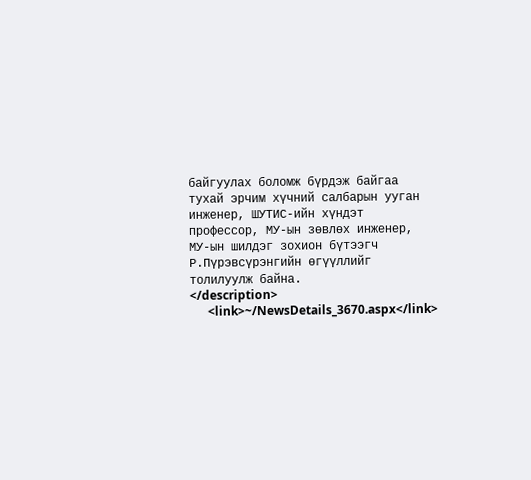байгуулах боломж бүрдэж байгаа тухай эрчим хүчний салбарын ууган инженер, ШУТИС-ийн хүндэт профессор, МУ-ын зөвлөх инженер, МУ-ын шилдэг зохион бүтээгч Р.Пүрэвсүрэнгийн өгүүллийг толилуулж байна.
</description>
      <link>~/NewsDetails_3670.aspx</link>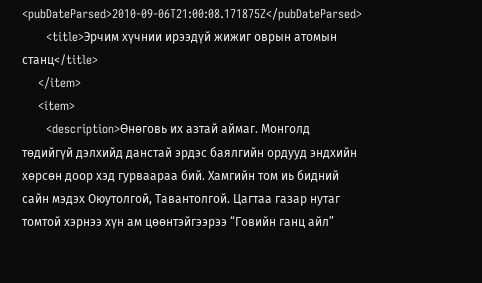<pubDateParsed>2010-09-06T21:00:08.171875Z</pubDateParsed>
      <title>Эрчим хүчнии ирээдүй жижиг оврын атомын станц</title>
    </item>
    <item>
      <description>Өнөговь их азтай аймаг. Монголд төдийгүй дэлхийд данстай эрдэс баялгийн ордууд эндхийн хөрсөн доор хэд гурваараа бий. Хамгийн том иь бидний сайн мэдэх Оюутолгой, Тавантолгой. Цагтаа газар нутаг томтой хэрнээ хүн ам цөөнтэйгээрээ “Говийн ганц айл”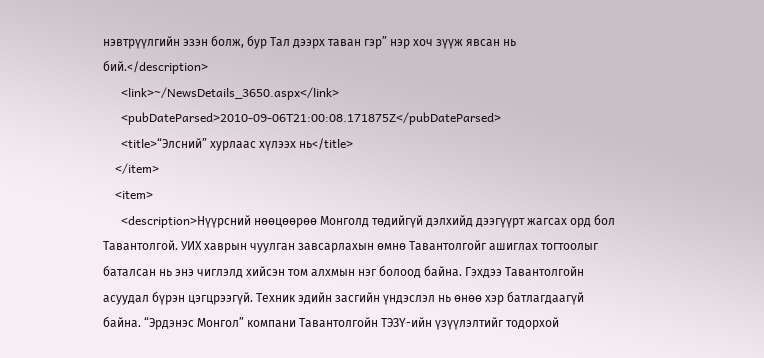нэвтрүүлгийн эзэн болж, бур Тал дээрх таван гэр” нэр хоч зүүж явсан нь бий.</description>
      <link>~/NewsDetails_3650.aspx</link>
      <pubDateParsed>2010-09-06T21:00:08.171875Z</pubDateParsed>
      <title>“Элсний” хурлаас хүлээх нь</title>
    </item>
    <item>
      <description>Нүүрсний нөөцөөрөө Монголд төдийгүй дэлхийд дээгүүрт жагсах орд бол Тавантолгой. УИХ хаврын чуулган завсарлахын өмнө Тавантолгойг ашиглах тогтоолыг баталсан нь энэ чиглэлд хийсэн том алхмын нэг болоод байна. Гэхдээ Тавантолгойн асуудал бүрэн цэгцрээгүй. Техник эдийн засгийн үндэслэл нь өнөө хэр батлагдаагүй байна. “Эрдэнэс Монгол” компани Тавантолгойн ТЭЗҮ-ийн үзүүлэлтийг тодорхой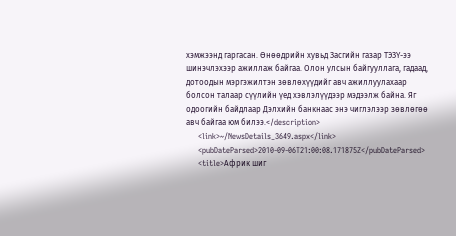хэмжээнд гаргасан. Өнөөдрийн хувьд Засгийн газар ТЭЗҮ-ээ шинэчлэхээр ажиллаж байгаа. Олон улсын байгууллага, гадаад, дотоодын мэргэжилтэн зөвлөхүүдийг авч ажиллуулахаар болсон талаар сүүлийн үед хэвлэлүүдээр мэдээлж байна. Яг одоогийн байдлаар Дэлхийн банкнаас энэ чиглэлээр зөвлөгөө авч байгаа юм билээ.</description>
      <link>~/NewsDetails_3649.aspx</link>
      <pubDateParsed>2010-09-06T21:00:08.171875Z</pubDateParsed>
      <title>Африк шиг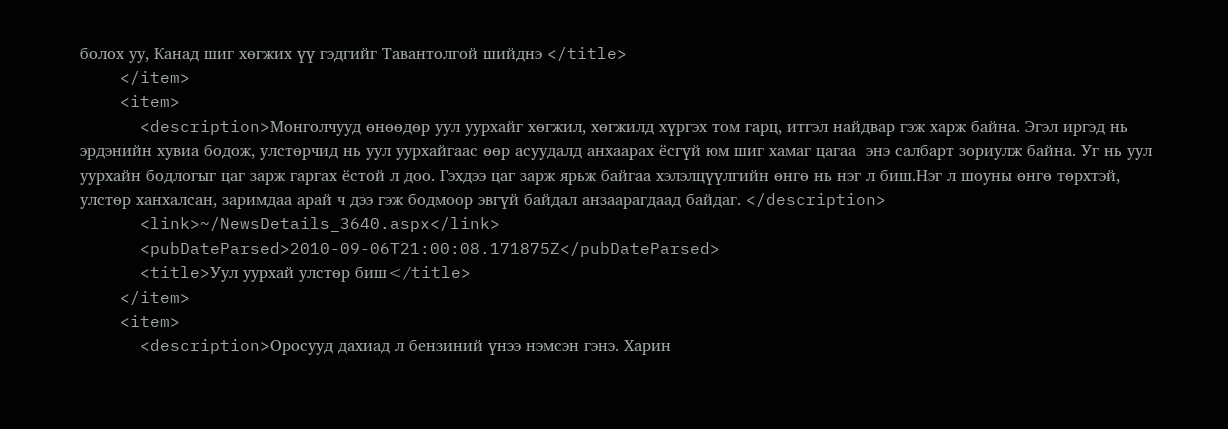болох уу, Канад шиг хөгжих үү гэдгийг Тавантолгой шийднэ </title>
    </item>
    <item>
      <description>Монголчууд өнөөдөр уул уурхайг хөгжил, хөгжилд хүргэх том гарц, итгэл найдвар гэж харж байна. Эгэл иргэд нь эрдэнийн хувиа бодож, улстөрчид нь уул уурхайгаас өөр асуудалд анхаарах ёсгүй юм шиг хамаг цагаа  энэ салбарт зориулж байна. Уг нь уул уурхайн бодлогыг цаг зарж гаргах ёстой л доо. Гэхдээ цаг зарж ярьж байгаа хэлэлцүүлгийн өнгө нь нэг л биш.Нэг л шоуны өнгө төрхтэй, улстөр ханхалсан, заримдаа арай ч дээ гэж бодмоор эвгүй байдал анзаарагдаад байдаг. </description>
      <link>~/NewsDetails_3640.aspx</link>
      <pubDateParsed>2010-09-06T21:00:08.171875Z</pubDateParsed>
      <title>Уул уурхай улстөр биш</title>
    </item>
    <item>
      <description>Оросууд дахиад л бензиний үнээ нэмсэн гэнэ. Харин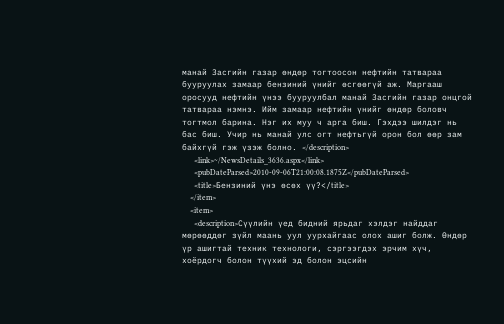манай Засгийн газар өндөр тогтоосон нефтийн татвараа бууруулах замаар бензиний үнийг өсгөөгүй аж. Маргааш оросууд нефтийн үнээ бууруулбал манай Засгийн газар онцгой татвараа нэмнэ. Ийм замаар нефтийн үнийг өндөр боловч тогтмол барина. Нэг их муу ч арга биш. Гэхдээ шилдэг нь бас биш. Учир нь манай улс огт нефтьгүй орон бол өөр зам байхгүй гэж үзэж болно. </description>
      <link>~/NewsDetails_3636.aspx</link>
      <pubDateParsed>2010-09-06T21:00:08.1875Z</pubDateParsed>
      <title>Бензиний үнэ өсөх үү?</title>
    </item>
    <item>
      <description>Сүүлийн үед бидний ярьдаг хэлдэг найддаг мөрөөддөг зүйл маань уул уурхайгаас олох ашиг болж. Өндөр үр ашигтай техник технологи, сэргээгдэх эрчим хүч, хоёрдогч болон түүхий эд болон эцсийн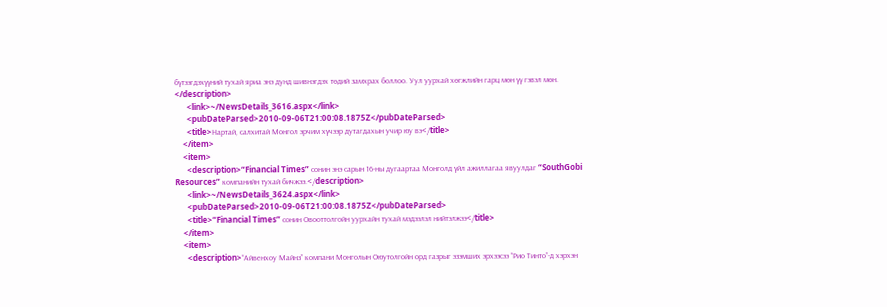бүтээгдэхүүний тухай яриа энэ дунд шивнэгдэх төдий замхрах боллоо. Уул уурхай хөгжлийн гарц мөн үү гэвэл мөн. </description>
      <link>~/NewsDetails_3616.aspx</link>
      <pubDateParsed>2010-09-06T21:00:08.1875Z</pubDateParsed>
      <title>Нартай, салхитай Монгол эрчим хүчээр дутагдахын учир юу вэ</title>
    </item>
    <item>
      <description>“Financial Times” сонин энэ сарын 16-ны дугаартаа Монголд үйл ажиллагаа явуулдаг “SouthGobi Resources” компанийн тухай бичжээ.</description>
      <link>~/NewsDetails_3624.aspx</link>
      <pubDateParsed>2010-09-06T21:00:08.1875Z</pubDateParsed>
      <title>“Financial Times” сонин Овооттолгойн уурхайн тухай мэдээлэл нийтэлжээ</title>
    </item>
    <item>
      <description>“Айвенхоу Майнз” компани Монголын Оюутолгойн орд газрыг эзэмших эрхээсээ “Рио Тинто”-д хэрхэн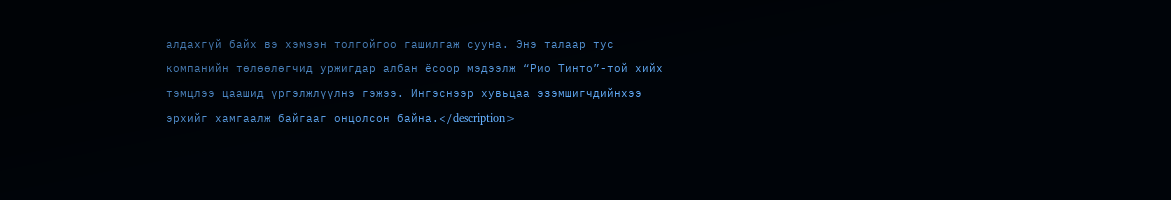алдахгүй байх вэ хэмээн толгойгоо гашилгаж сууна. Энэ талаар тус компанийн төлөөлөгчид уржигдар албан ёсоор мэдээлж “Рио Тинто”-той хийх тэмцлээ цаашид үргэлжлүүлнэ гэжээ. Ингэснээр хувьцаа эзэмшигчдийнхээ эрхийг хамгаалж байгааг онцолсон байна.</description>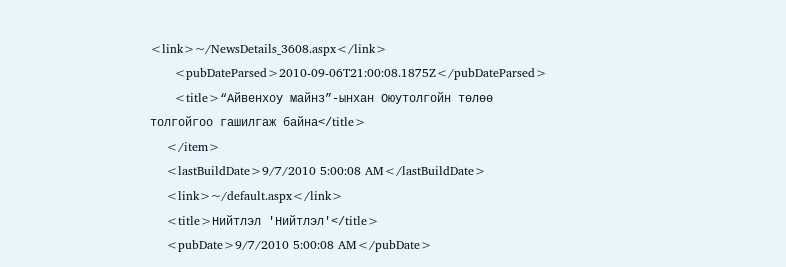<link>~/NewsDetails_3608.aspx</link>
      <pubDateParsed>2010-09-06T21:00:08.1875Z</pubDateParsed>
      <title>“Айвенхоу майнз”-ынхан Оюутолгойн төлөө толгойгоо гашилгаж байна</title>
    </item>
    <lastBuildDate>9/7/2010 5:00:08 AM</lastBuildDate>
    <link>~/default.aspx</link>
    <title>Нийтлэл 'Нийтлэл'</title>
    <pubDate>9/7/2010 5:00:08 AM</pubDate>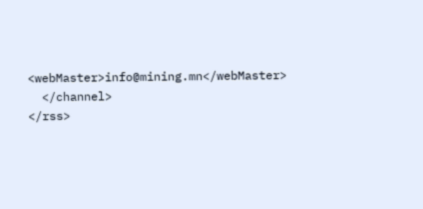<webMaster>info@mining.mn</webMaster>
  </channel>
</rss>